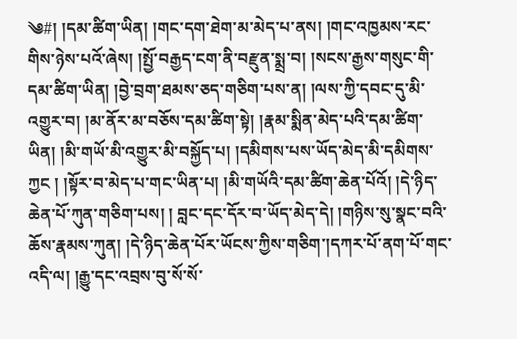༄#། །དམ་ཚིག་ཡིན། །གང་དག་ཐེག་མ་མེད་པ་ནས། །གང་འཁྱམས་རང་གིས་ཉེས་པའོ་ཞེས། །སྤྱོ་བརྒྱད་ངག་ནི་བརྫུན་སྨྲ་བ། །སངས་རྒྱས་གསུང་གི་དམ་ཚིག་ཡིན། །བྱེ་བྲག་ཐམས་ཅད་གཅིག་པས་ན། །ལས་ཀྱི་དབང་དུ་མི་འགྱུར་བ། །མ་ནོར་མ་བཅོས་དམ་ཚིག་སྟེ། །རྣམ་སྨིན་མེད་པའི་དམ་ཚིག་ཡིན། །མི་གཡོ་མི་འགྱུར་མི་བསྐྱོད་པ། །དམིགས་པས་ཡོད་མེད་མི་དམིགས་ཀྱང ། །སྟོར་བ་མེད་པ་གང་ཡིན་པ། །མི་གཡོའི་དམ་ཚིག་ཆེན་པོའོ། །དེ་ཉིད་ཆེན་པོ་ཀུན་གཅིག་པས། ། བླང་དང་དོར་བ་ཡོད་མེད་དེ། །གཉིས་སུ་སྣང་བའི་ཆོས་རྣམས་ཀུན། །དེ་ཉིད་ཆེན་པོར་ཡོངས་ཀྱིས་གཅིག་།དཀར་པོ་ནག་པོ་གང་འདི་ལ། །རྒྱུ་དང་འབྲས་བུ་སོ་སོ་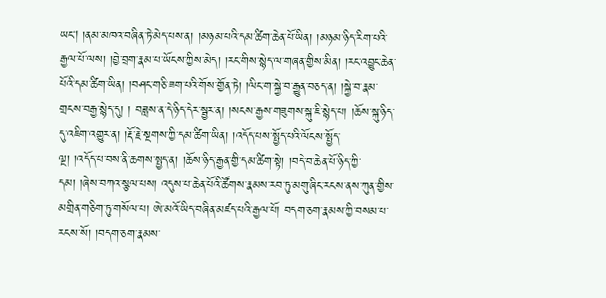ཡང། །ནམ་མཁའ་བཞིན་ཏེ་མེད་པས་ན། །མཉམ་པའི་དམ་ཚིག་ཆེན་པོ་ཡིན། །མཉམ་ཉིད་རིག་པའི་རྒྱལ་པོ་ལས། །བྱེ་བྲག་རྣམ་པ་ཡོངས་ཀྱིས་མེད། །རང་གིས་སྙེད་ལ་གཞན་གྱིས་མིན། །རང་འབྱུང་ཆེན་པོའི་དམ་ཚིག་ཡིན། །བཤང་གཅི་ཟག་པའི་གོས་གྱོན་ཏེ། །ལིང་ག་སྐྱེ་བ་རྒྱུན་བཅད་ན། །སྐྱེ་བ་རྣམ་གྲངས་བརྒྱ་སྙེད་དུ། ། བཟླས་ན་དེ་ཉིད་དེར་སྦྱར་ན། །སངས་རྒྱས་གཟུགས་སྐུ་ཇི་སྙེད་པ། །ཆོས་སྐུ་ཉིད་དུ་འཇིག་འགྱུར་ན། །རྡོ་རྗེ་སྔགས་ཀྱི་དམ་ཚིག་ཡིན། །འདོད་པས་སྤྱོད་པའི་ལོངས་སྤྱོད་
ལྔ། །འདོད་པ་བས་ནི་ཆགས་སྤྱད་ན། །ཆོས་ཉིད་རྒྱན་གྱི་དམ་ཚིག་སྟེ། །བདེ་བ་ཆེན་པོ་ཉིད་ཀྱི་དམ། །ཞེས་བཀའ་སྩལ་པས། འདུས་པ་ཆེན་པོའི་ཚོགས་རྣམས་རབ་ཏུ་མགུ་ཞིང་རངས་ནས་ཀུན་གྱིས་མགྲིན་གཅིག་ཏུ་གསོལ་པ། ཨེ་མའོ་ཡིད་བཞིན་མཛད་པའི་རྒྱལ་པོ། བདག་ཅག་རྣམས་ཀྱི་བསམ་པ་རངས་སོ། །བདག་ཅག་རྣམས་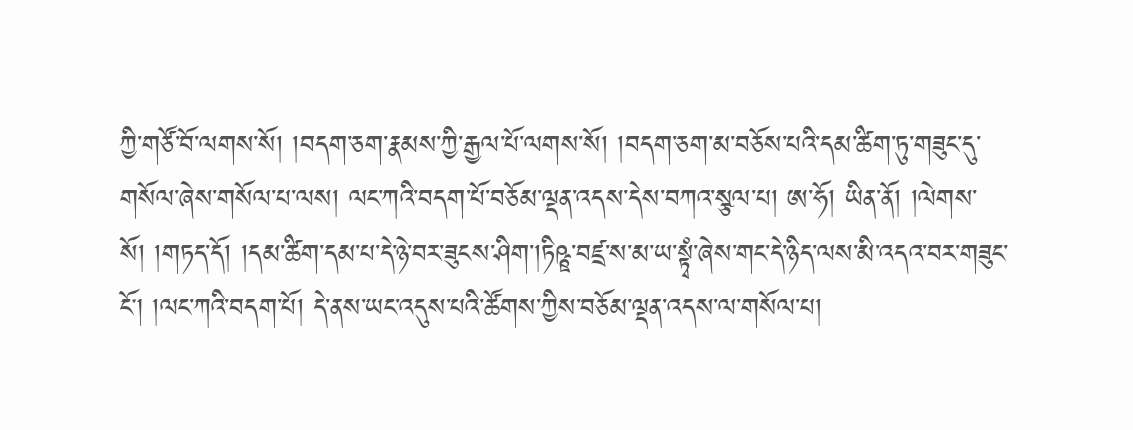ཀྱི་གཙོ་བོ་ལགས་སོ། །བདག་ཅག་རྣམས་ཀྱི་རྒྱལ་པོ་ལགས་སོ། །བདག་ཅག་མ་བཅོས་པའི་དམ་ཚིག་ཏུ་གཟུང་དུ་གསོལ་ཞེས་གསོལ་པ་ལས། ལང་ཀའི་བདག་པོ་བཅོམ་ལྡན་འདས་དེས་བཀའ་སྩལ་པ། ཨ་ཧོ། ཡིན་ནོ། །ལེགས་སོ། །གཏད་དོ། །དམ་ཚིག་དམ་པ་དེ་ཉེ་བར་ཟུངས་ཤིག་།ཏིཥྛ་བཛྲ་ས་མ་ཡ་སྟྭཾ་ཞེས་གང་དེ་ཉིད་ལས་མི་འདའ་བར་གཟུང་ངོ། །ལང་ཀའི་བདག་པོ། དེ་ནས་ཡང་འདུས་པའི་ཚོགས་ཀྱིས་བཅོམ་ལྡན་འདས་ལ་གསོལ་པ།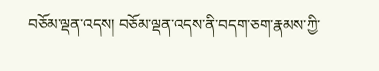བཅོམ་ལྡན་འདས། བཅོམ་ལྡན་འདས་ནི་བདག་ཅག་རྣམས་ཀྱི་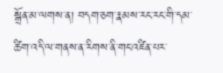སྒྲོན་མ་ལགས་ན། བདག་ཅག་རྣམས་རང་རང་གི་དམ་ཚིག་འདི་ལ་གནས་ན་རིགས་ནི་གང་འཛིན་པར་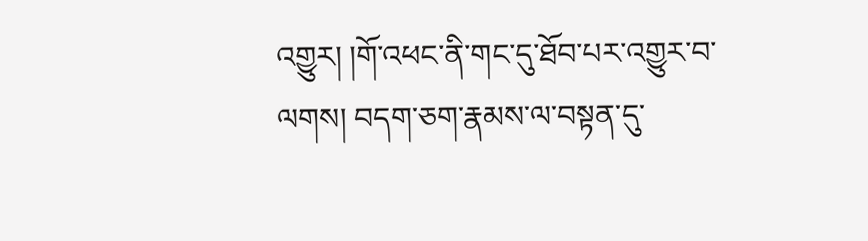འགྱུར། །གོ་འཕང་ནི་གང་དུ་ཐོབ་པར་འགྱུར་བ་ལགས། བདག་ཅག་རྣམས་ལ་བསྟན་དུ་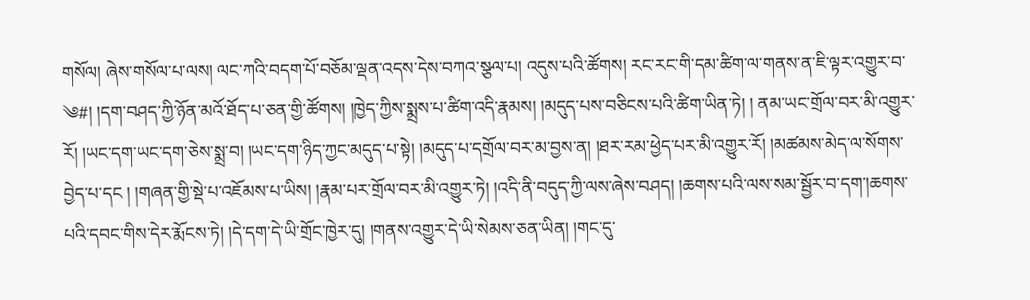གསོལ། ཞེས་གསོལ་པ་ལས། ལང་ཀའི་བདག་པོ་བཅོམ་ལྡན་འདས་དེས་བཀའ་སྩལ་པ། འདུས་པའི་ཚོགས། རང་རང་གི་དམ་ཚིག་ལ་གནས་ན་ཇི་ལྟར་འགྱུར་བ་
༄#། །དག་བཤད་ཀྱི་ཉོན་མའོ་ཐོད་པ་ཅན་གྱི་ཚོགས། །ཁྱེད་ཀྱིས་སྨྲས་པ་ཚིག་འདི་རྣམས། །མདུད་པས་བཅིངས་པའི་ཚིག་ཡིན་ཏེ། ། ནམ་ཡང་གྲོལ་བར་མི་འགྱུར་རོ། །ཡང་དག་ཡང་དག་ཅེས་སྨྲ་བ། །ཡང་དག་ཉིད་ཀྱང་མདུད་པ་སྟེ། །མདུད་པ་དགྲོལ་བར་མ་བྱས་ན། །ཐར་རམ་ཕྱེད་པར་མི་འགྱུར་རོ། །མཚམས་མེད་ལ་སོགས་བྱེད་པ་དང ། །གཞན་གྱི་སྡེ་པ་འཇོམས་པ་ཡིས། །རྣམ་པར་གྲོལ་བར་མི་འགྱུར་ཏེ། །འདི་ནི་བདུད་ཀྱི་ལས་ཞེས་བཤད། །ཆགས་པའི་ལས་སམ་སྦྱོར་བ་དག་།ཆགས་པའི་དབང་གིས་དེར་རྨོངས་ཏེ། །དེ་དག་དེ་ཡི་གྲོང་ཁྱེར་དུ། །གནས་འགྱུར་དེ་ཡི་སེམས་ཅན་ཡིན། །གང་དུ་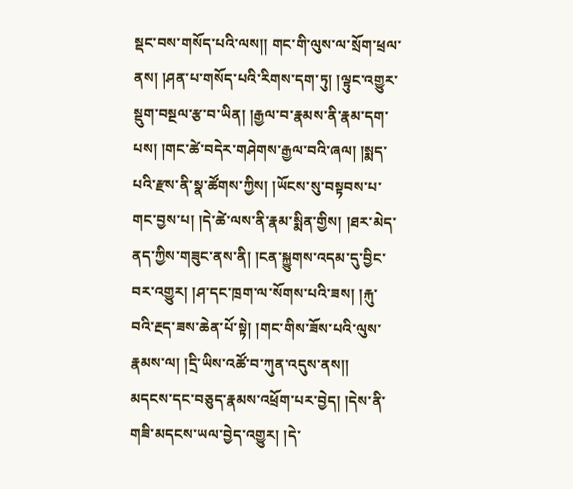སྡང་བས་གསོད་པའི་ལས།། གང་གི་ལུས་ལ་སྲོག་ཕྲལ་ནས། །ཤན་པ་གསོད་པའི་རིགས་དག་ཏུ། །ལྟུང་འགྱུར་སྡུག་བསྔལ་རྩ་བ་ཡིན། །རྒྱལ་བ་རྣམས་ནི་རྣམ་དག་པས། །གང་ཚེ་བདེར་གཤེགས་རྒྱལ་བའི་ཞལ། །སྨད་པའི་རྫས་ནི་སྣ་ཚོགས་ཀྱིས། །ཡོངས་སུ་བསྟབས་པ་གང་བྱས་པ། །དེ་ཚེ་ལས་ནི་རྣམ་སྨིན་གྱིས། །ཐར་མེད་ནད་ཀྱིས་གཟུང་ནས་ནི། །ངན་སྐྱུགས་འདམ་དུ་བྱིང་བར་འགྱུར། །ཤ་དང་ཁྲག་ལ་སོགས་པའི་ཟས། །རྐུ་བའི་རྔད་ཟས་ཆེན་པོ་སྟེ། །གང་གིས་ཟོས་པའི་ལུས་རྣམས་ལ། །དྲི་ཡིས་འཚོ་བ་ཀུན་འདུས་ནས།།
མདངས་དང་བཅུད་རྣམས་འཕྲོག་པར་བྱེད། །དེས་ནི་གཟི་མདངས་ཡལ་བྱེད་འགྱུར། །དེ་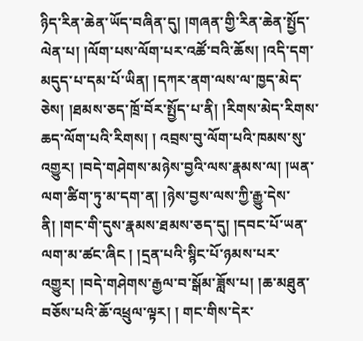ཉིད་རིན་ཆེན་ཡོད་བཞིན་དུ། །གཞན་གྱི་རིན་ཆེན་སྤྱོད་ལེན་པ། །ལོག་པས་ལོག་པར་འཚོ་བའི་ཆོས། །འདི་དག་མདུད་པ་དམ་པོ་ཡིན། །དཀར་ནག་ལས་ལ་ཁྱད་མེད་ཅེས། །ཐམས་ཅད་ཁྲོ་བོར་སྤྱོད་པ་ནི། །རིགས་མེད་རིགས་ཆད་ལོག་པའི་རིགས། ། འབྲས་བུ་ལོག་པའི་ཁམས་སུ་འགྱུར། །བདེ་གཤེགས་མཉེས་བྱའི་ལས་རྣམས་ལ། །ཡན་ལག་ཚིག་ཏུ་མ་དག་ན། །ཉེས་བྱས་ལས་ཀྱི་རྒྱུ་དེས་ནི། །གང་གི་དུས་རྣམས་ཐམས་ཅད་དུ། །དབང་པོ་ཡན་ལག་མ་ཚང་ཞིང ། །དྲན་པའི་སྙིང་པོ་ཉམས་པར་འགྱུར། །བདེ་གཤེགས་རྒྱལ་བ་སྒོམ་ཟློས་པ། །ཆ་མཐུན་བཅོས་པའི་ཆོ་འཕྲུལ་ལྟར། ། གང་གིས་དེར་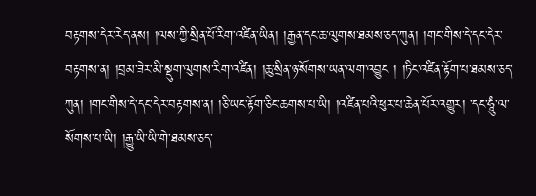བརྟགས་དེར་རེད་ནས། །ལས་ཀྱི་སྲིན་པོ་རིག་འཛིན་ཡིན། །རྒྱན་དང་ཆ་ལུགས་ཐམས་ཅད་ཀུན། །གང་གིས་དེ་དང་དེར་བརྟགས་ན། །བྲམ་ཟེར་མི་སྡུག་ལུགས་རིག་འཛིན། །ཆུ་སྲིན་ཉ་སོགས་ཡན་ལག་འབྱུང ། །ཏིང་འཛིན་རྟོག་པ་ཐམས་ཅད་ཀུན། །གང་གིས་དེ་དང་དེར་བརྟགས་ན། །ཅི་ཡང་རྟོག་ཅིང་ཆགས་པ་ཡི། །འཛིན་པའི་ཕུར་པ་ཆེན་པོར་འགྱུར། ་དང་ཧཱུཾ་ལ་སོགས་པ་ཡི། །རྒྱུ་ཡི་ཡི་གེ་ཐམས་ཅད་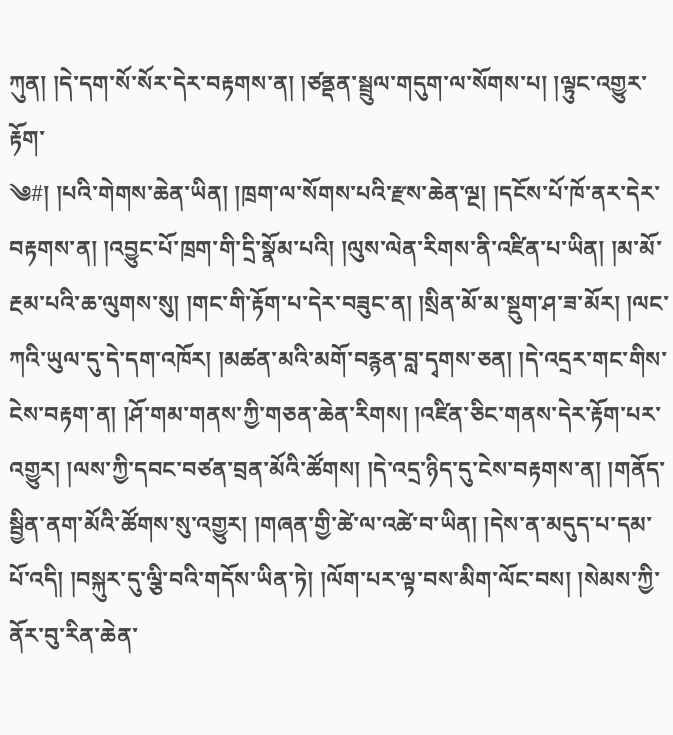ཀུན། །དེ་དག་སོ་སོར་དེར་བརྟགས་ན། །ཙནྡན་སྦྲུལ་གདུག་ལ་སོགས་པ། །ལྟུང་འགྱུར་རྟོག་
༄#། །པའི་གེགས་ཆེན་ཡིན། །ཁྲག་ལ་སོགས་པའི་རྫས་ཆེན་ལྔ། །དངོས་པོ་ཁོ་ནར་དེར་བརྟགས་ན། །འབྱུང་པོ་ཁྲག་གི་དྲི་སྣོམ་པའི། །ལུས་ལེན་རིགས་ནི་འཛིན་པ་ཡིན། །མ་མོ་རྔམ་པའི་ཆ་ལུགས་སུ། །གང་གི་རྟོག་པ་དེར་བཟུང་ན། །སྲིན་མོ་མ་སྡུག་ཤ་ཟ་མོར། །ལང་ཀའི་ཡུལ་དུ་དེ་དག་འཁོར། །མཚན་མའི་མགོ་བརྙན་བླ་དྭགས་ཅན། །དེ་འདྲར་གང་གིས་ངེས་བརྟག་ན། །ཤོ་གམ་གནས་ཀྱི་གཅན་ཆེན་རིགས། །འཛིན་ཅིང་གནས་དེར་རྟོག་པར་འགྱུར། །ལས་ཀྱི་དབང་བཙན་བྲན་མོའི་ཚོགས། །དེ་འདྲ་ཉིད་དུ་ངེས་བརྟགས་ན། །གནོད་སྦྱིན་ནག་མོའི་ཚོགས་སུ་འགྱུར། །གཞན་གྱི་ཚེ་ལ་འཚེ་བ་ཡིན། །དེས་ན་མདུད་པ་དམ་པོ་འདི། །བསྐུར་དུ་ལྕི་བའི་གདོས་ཡིན་ཏེ། །ལོག་པར་ལྟ་བས་མིག་ལོང་བས། །སེམས་ཀྱི་ནོར་བུ་རིན་ཆེན་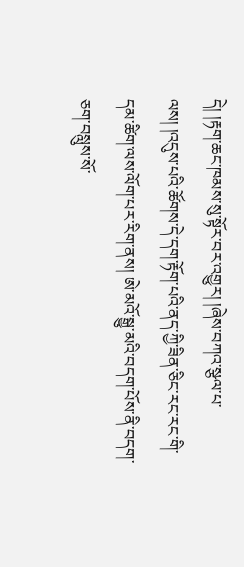དེ། །རྟག་ཆང་ཁམས་སུ་སྟོར་བར་འགྱུར། །ཞེས་བཀའ་སྩལ་པ་ལས། །འདུས་པའི་ཚོགས་དེ་དག་རྟོག་པའི་ནད་ཀྱི་ཟིན་ཅིང་རང་རང་གི་དམ་ཚིག་ལས་ལོག་པར་རིག་ནས། ཨེ་མའོ་སྒྱུ་མའི་བདག་པོས་ནི་བདག་ཅག་བསླུས་སོ་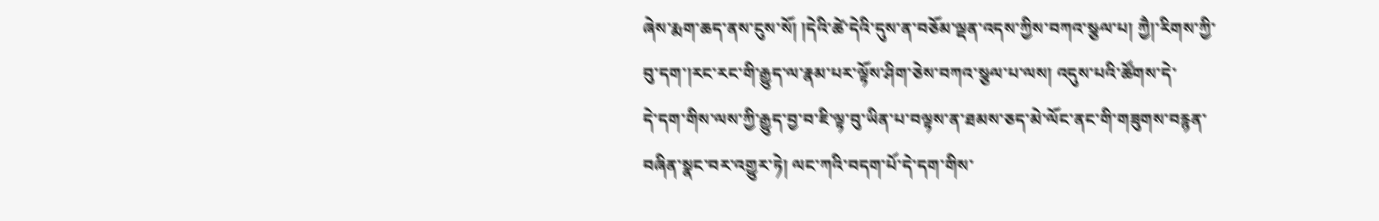ཞེས་རྨག་ཆད་ནས་ངུས་སོ། །དེའི་ཚེ་དེའི་དུས་ན་བཅོམ་ལྡན་འདས་ཀྱིས་བཀའ་སྩལ་པ། ཀྱཻ།་རིགས་ཀྱི་བུ་དག་།རང་རང་གི་རྒྱུད་ལ་རྣམ་པར་ལྟོས་ཤིག་ཅེས་བཀའ་སྩལ་པ་ལས། འདུས་པའི་ཚོགས་དེ་
དེ་དག་གིས་ལས་ཀྱི་རྒྱུད་བྱ་བ་ཇི་ལྟ་བུ་ཡིན་པ་བལྟས་ན་ཐམས་ཅད་མེ་ལོང་ནང་གི་གཟུགས་བརྙན་བཞིན་སྣང་བར་འགྱུར་ཏེ། ལང་ཀའི་བདག་པོ་དེ་དག་གིས་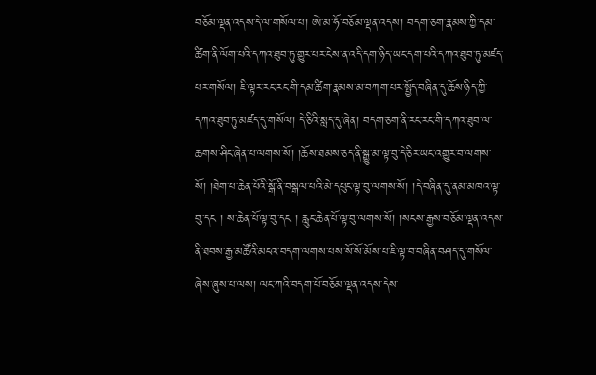བཅོམ་ལྡན་འདས་དེ་ལ་གསོལ་པ། ཨེ་མ་ཧོ་བཅོམ་ལྡན་འདས། བདག་ཅག་རྣམས་ཀྱི་དམ་ཚིག་ནི་ལོག་པའི་དཀའ་ཐུབ་ཏུ་གྱུར་པར་ངེས་ན་འདི་དག་ཉིད་ཡང་དག་པའི་དཀའ་ཐུབ་ཏུ་མཛད་པར་གསོལ། ཇི་ལྟར་རང་རང་གི་དམ་ཚིག་རྣམས་མ་བཀག་པར་སྤྱོད་བཞིན་དུ་ཆོས་ཉིད་ཀྱི་དཀའ་ཐུབ་ཏུ་མཛད་དུ་གསོལ། དེ་ཅིའི་སླད་དུ་ཞེན། བདག་ཅག་ནི་རང་རང་གི་དཀའ་ཐུབ་ལ་ཆགས་ཤིང་ཞེན་པ་ལགས་སོ། །ཆོས་ཐམས་ཅད་ནི་སྒྱུ་མ་ལྟ་བུ་དེ་ཅིར་ཡང་འགྱུར་བ་ལགས་སོ། །ཐེག་པ་ཆེན་པོའི་སྒོ་ནི་བསྒལ་པའི་མེ་དཔུང་ལྟ་བུ་ལགས་སོ། །དེ་བཞིན་དུ་ནམ་མཁའ་ལྟ་བུ་དང ། ས་ཆེན་པོ་ལྟ་བུ་དང ། རླུང་ཆེན་པོ་ལྟ་བུ་ལགས་སོ། །སངས་རྒྱས་བཅོམ་ལྡན་འདས་ནི་ཐབས་རྒྱ་མཚོའི་མངའ་བདག་ལགས་པས་སོ་སོ་མོས་པ་ཇི་ལྟ་བ་བཞིན་བཤད་དུ་གསོལ་ཞེས་ཞུས་པ་ལས། ལང་ཀའི་བདག་པོ་བཅོམ་ལྡན་འདས་དེས་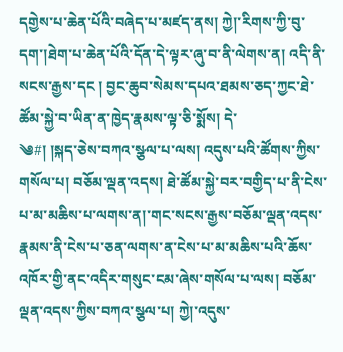དགྱེས་པ་ཆེན་པོའི་བཞེད་པ་མཛད་ནས། ཀྱེ།་རིགས་ཀྱི་བུ་དག་།ཐེག་པ་ཆེན་པོའི་དོན་དེ་ལྟར་ཞུ་བ་ནི་ལེགས་ན། འདི་ནི་སངས་རྒྱས་དང ། བྱང་ཆུབ་སེམས་དཔའ་ཐམས་ཅད་ཀྱང་ཐེ་ཚོམ་སྐྱེ་བ་ཡིན་ན་ཁྱེད་རྣམས་ལྟ་ཅི་སྨོས། དེ་
༄#། །སྐད་ཅེས་བཀའ་སྩལ་པ་ལས། འདུས་པའི་ཚོགས་ཀྱིས་གསོལ་པ། བཅོམ་ལྡན་འདས། ཐེ་ཚོམ་སྐྱེ་བར་བགྱིད་པ་ནི་ངེས་པ་མ་མཆིས་པ་ལགས་ན།་གང་སངས་རྒྱས་བཅོམ་ལྡན་འདས་རྣམས་ནི་ངེས་པ་ཅན་ལགས་ན་ངེས་པ་མ་མཆིས་པའི་ཆོས་འཁོར་གྱི་ནང་འདིར་གསུང་ངམ་ཞེས་གསོལ་པ་ལས། བཅོམ་ལྡན་འདས་ཀྱིས་བཀའ་སྩལ་པ། ཀྱེ།་འདུས་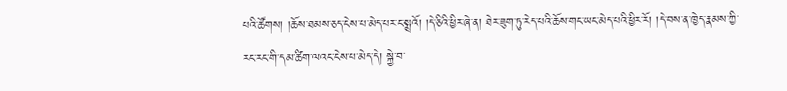པའི་ཚོགས། །ཆོས་ཐམས་ཅད་ངེས་པ་མེད་པར་ང་སྨྲའོ། །དེ་ཅིའི་ཕྱིར་ཞེ་ན། ཐེར་ཟུག་ཏུ་རེད་པའི་ཆོས་གང་ཡང་མེད་པའི་ཕྱིར་རོ། །དེ་བས་ན་ཁྱེད་རྣམས་ཀྱི་རང་རང་གི་དམ་ཚིག་ལའང་ངེས་པ་མེད་དེ། སྐྱེ་བ་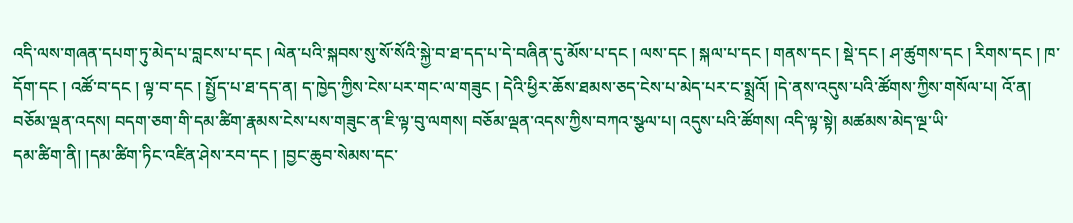འདི་ལས་གཞན་དཔག་ཏུ་མེད་པ་བླངས་པ་དང ། ལེན་པའི་སྐབས་སུ་སོ་སོའི་སྐྱེ་བ་ཐ་དད་པ་དེ་བཞིན་དུ་མོས་པ་དང ། ལས་དང ། སྐལ་པ་དང ། གནས་དང ། སྡེ་དང ། ཤ་ཚུགས་དང ། རིགས་དང ། ཁ་དོག་དང ། འཚོ་བ་དང ། ལྟ་བ་དང ། སྤྱོད་པ་ཐ་དད་ན། ད་ཁྱེད་ཀྱིས་ངེས་པར་གང་ལ་གཟུང ། དེའི་ཕྱིར་ཆོས་ཐམས་ཅད་ངེས་པ་མེད་པར་ང་སྨྲའོ། །དེ་ནས་འདུས་པའི་ཚོགས་ཀྱིས་གསོལ་པ། འོ་ན། བཅོམ་ལྡན་འདས། བདག་ཅག་གི་དམ་ཚིག་རྣམས་ངེས་པས་གཟུང་ན་ཇི་ལྟ་བུ་ལགས། བཅོམ་ལྡན་འདས་ཀྱིས་བཀའ་སྩལ་པ། འདུས་པའི་ཚོགས། འདི་ལྟ་སྟེ། མཚམས་མེད་ལྔ་ཡི་
དམ་ཚིག་ནི། །དམ་ཚིག་ཏིང་འཛིན་ཤེས་རབ་དང ། །བྱང་ཆུབ་སེམས་དང་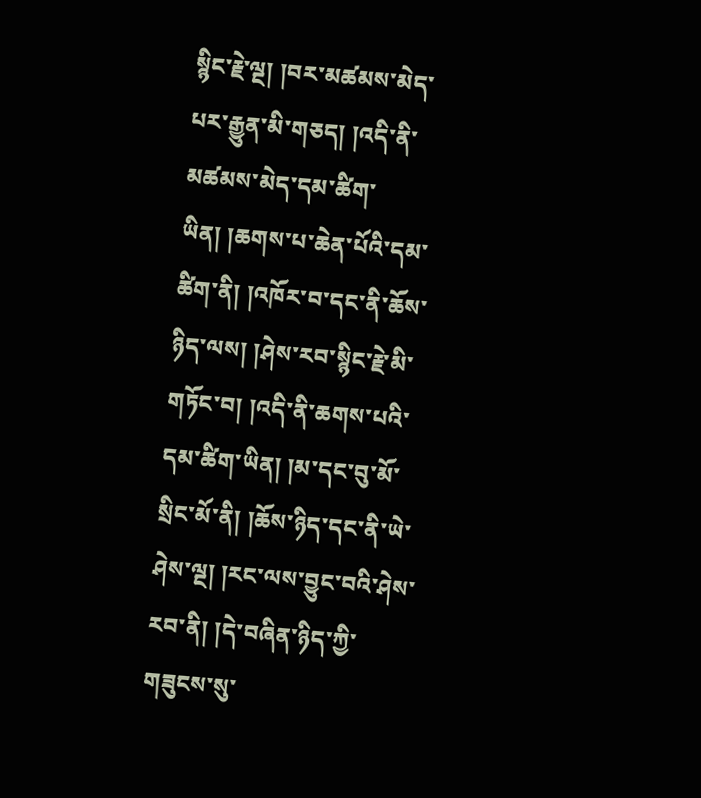སྙིང་རྗེ་ལྔ། །བར་མཚམས་མེད་པར་རྒྱུན་མི་གཅད། །འདི་ནི་མཚམས་མེད་དམ་ཚིག་ཡིན། །ཆགས་པ་ཆེན་པོའི་དམ་ཚིག་ནི། །འཁོར་བ་དང་ནི་ཆོས་ཉིད་ལས། །ཤེས་རབ་སྙིང་རྗེ་མི་གཏོང་བ། །འདི་ནི་ཆགས་པའི་དམ་ཚིག་ཡིན། །མ་དང་བུ་མོ་སྲིང་མོ་ནི། །ཆོས་ཉིད་དང་ནི་ཡེ་ཤེས་ལྔ། །རང་ལས་བྱུང་བའི་ཤེས་རབ་ནི། །དེ་བཞིན་ཉིད་ཀྱི་གཟུངས་སུ་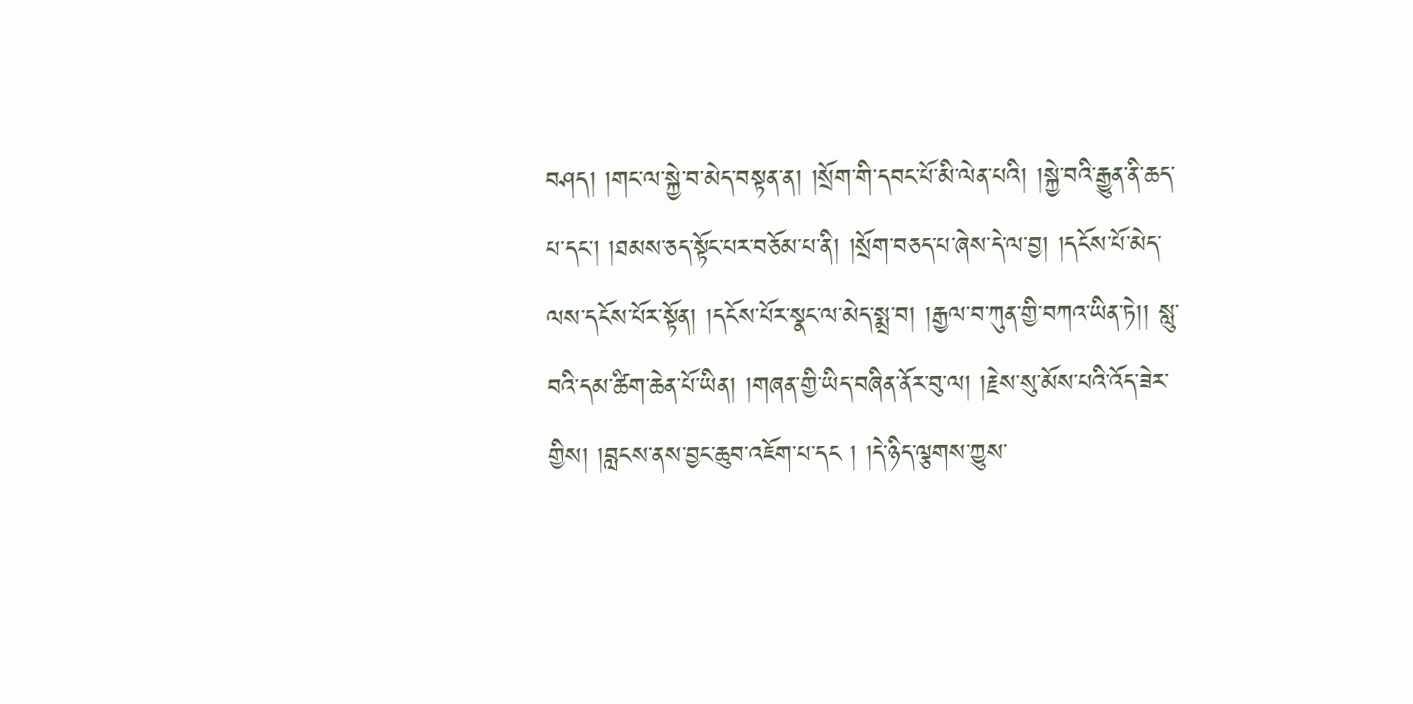བཤད། །གང་ལ་སྐྱེ་བ་མེད་བསྟན་ན། །སྲོག་གི་དབང་པོ་མི་ལེན་པའི། །སྐྱེ་བའི་རྒྱུན་ནི་ཆད་པ་དང། །ཐམས་ཅད་སྟོང་པར་བཅོམ་པ་ནི། །སྲོག་བཅད་པ་ཞེས་དེ་ལ་བྱ། །དངོས་པོ་མེད་ལས་དངོས་པོར་སྟོན། །དངོས་པོར་སྣང་ལ་མེད་སྨྲ་བ། །རྒྱལ་བ་ཀུན་གྱི་བཀའ་ཡིན་ཏེ།། སླུ་བའི་དམ་ཚིག་ཆེན་པོ་ཡིན། །གཞན་གྱི་ཡིད་བཞིན་ནོར་བུ་ལ། །རྗེས་སུ་མོས་པའི་འོད་ཟེར་གྱིས། །བླངས་ནས་བྱང་ཆུབ་འཇོག་པ་དང ། །དེ་ཉིད་ལྕགས་ཀྱུས་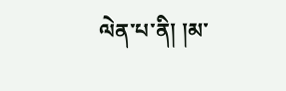ལེན་པ་ནི། །མ་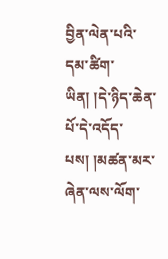བྱིན་ལེན་པའི་དམ་ཚིག་ཡིན། །དེ་ཉིད་ཆེན་པོ་དེ་འདོད་པས། །མཚན་མར་ཞེན་ལས་ལོག་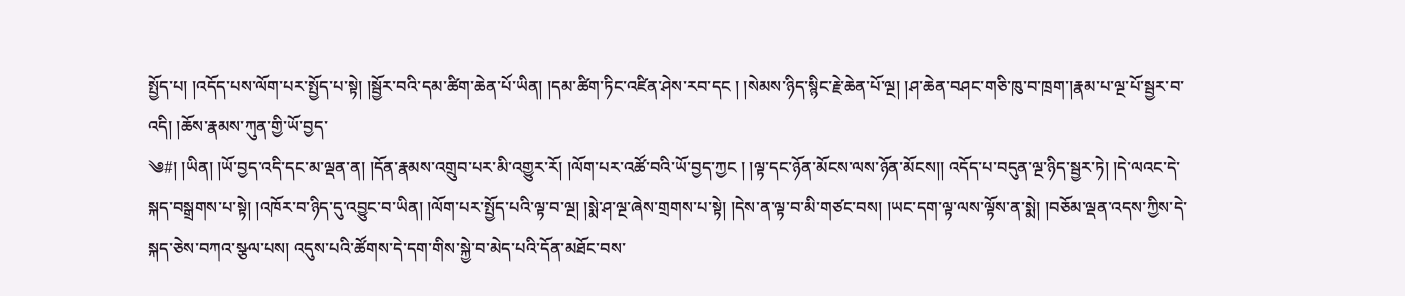སྤྱོད་པ། །འདོད་པས་ལོག་པར་སྤྱོད་པ་སྟེ། །སྦྱོར་བའི་དམ་ཚིག་ཆེན་པོ་ཡིན། །དམ་ཚིག་ཏིང་འཛིན་ཤེས་རབ་དང ། །སེམས་ཉིད་སྙིང་རྗེ་ཆེན་པོ་ལྔ། །ཤ་ཆེན་བཤང་གཅི་ཁུ་བ་ཁྲག་།རྣམ་པ་ལྔ་པོ་སྦྱར་བ་འདི། །ཆོས་རྣམས་ཀུན་གྱི་ཡོ་བྱད་
༄#། །ཡིན། །ཡོ་བྱད་འདི་དང་མ་ལྡན་ན། །དོན་རྣམས་འགྲུབ་པར་མི་འགྱུར་རོ། །ལོག་པར་འཚོ་བའི་ཡོ་བྱད་ཀྱང ། །ལྟ་དང་ཉོན་མོངས་ལས་ཉོན་མོངས།། འདོད་པ་བདུན་ལྔ་ཉིད་སྦྱར་ཏེ། །དེ་ལའང་དེ་སྐད་བསྒྲགས་པ་སྟེ། །འཁོར་བ་ཉིད་དུ་འབྱུང་བ་ཡིན། །ལོག་པར་སྤྱོད་པའི་ལྟ་བ་ལྔ། །སྨེ་ཤ་ལྔ་ཞེས་གྲགས་པ་སྟེ། །དེས་ན་ལྟ་བ་མི་གཙང་བས། །ཡང་དག་ལྟ་ལས་ལྟོས་ན་སྨེ། །བཅོམ་ལྡན་འདས་ཀྱིས་དེ་སྐད་ཅེས་བཀའ་སྩལ་པས། འདུས་པའི་ཚོགས་དེ་དག་གིས་སྐྱེ་བ་མེད་པའི་དོན་མཐོང་བས་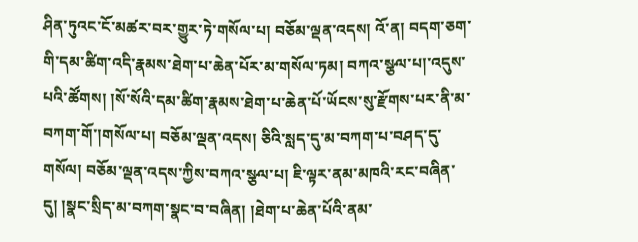ཤིན་ཏུའང་ངོ་མཚར་བར་གྱུར་ཏེ་གསོལ་པ། བཅོམ་ལྡན་འདས། འོ་ན། བདག་ཅག་གི་དམ་ཚིག་འདི་རྣམས་ཐེག་པ་ཆེན་པོར་མ་གསོལ་ཏམ། བཀའ་སྩལ་པ།་འདུས་པའི་ཚོགས། །སོ་སོའི་དམ་ཚིག་རྣམས་ཐེག་པ་ཆེན་པོ་ཡོངས་སུ་རྫོགས་པར་ནི་མ་བཀག་གོ་།གསོལ་པ། བཅོམ་ལྡན་འདས། ཅིའི་སླད་དུ་མ་བཀག་པ་བཤད་དུ་གསོལ། བཅོམ་ལྡན་འདས་ཀྱིས་བཀའ་སྩལ་པ། ཇི་ལྟར་ནམ་མཁའི་རང་བཞིན་དུ། །སྣང་སྲིད་མ་བཀག་སྣང་བ་བཞིན། །ཐེག་པ་ཆེན་པོའི་ནམ་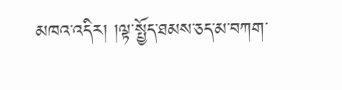མཁའ་འདིར། །ལྟ་སྤྱོད་ཐམས་ཅད་མ་བཀག་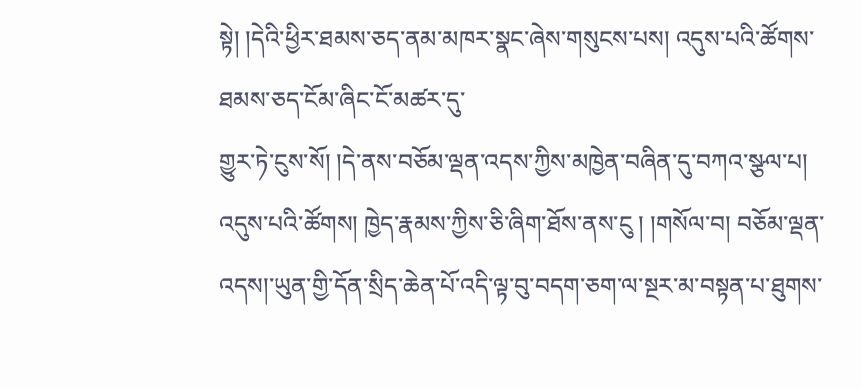སྟེ། །དེའི་ཕྱིར་ཐམས་ཅད་ནམ་མཁར་སྣང་ཞེས་གསུངས་པས། འདུས་པའི་ཚོགས་ཐམས་ཅད་ངོམ་ཞིང་ངོ་མཚར་དུ་
གྱུར་ཏེ་ངུས་སོ། །དེ་ནས་བཅོམ་ལྡན་འདས་ཀྱིས་མཁྱེན་བཞིན་དུ་བཀའ་སྩལ་པ། འདུས་པའི་ཚོགས། ཁྱེད་རྣམས་ཀྱིས་ཅི་ཞིག་ཐོས་ནས་ངུ ། །གསོལ་བ། བཅོམ་ལྡན་འདས།་ཡུན་གྱི་དོན་སྲིད་ཆེན་པོ་འདི་ལྟ་བུ་བདག་ཅག་ལ་སྔར་མ་བསྟན་པ་ཐུགས་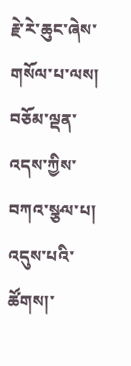རྗེ་རེ་ཆུང་ཞེས་གསོལ་པ་ལས། བཅོམ་ལྡན་འདས་ཀྱིས་བཀའ་སྩལ་པ། འདུས་པའི་ཚོགས།་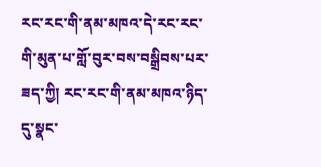རང་རང་གི་ནམ་མཁའ་དེ་རང་རང་གི་མུན་པ་གློ་བུར་བས་བསྒྲིབས་པར་ཟད་ཀྱི། རང་རང་གི་ནམ་མཁའ་ཉིད་དུ་སྣང་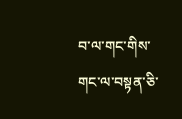བ་ལ་གང་གིས་གང་ལ་བསྟན་ཅི་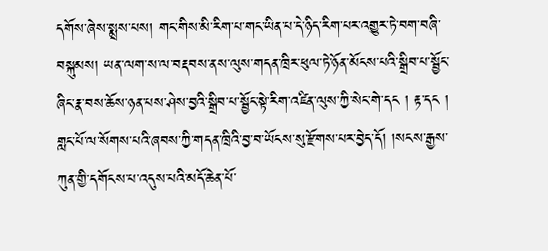དགོས་ཞེས་སྨྲས་པས། གང་གིས་མི་རིག་པ་གང་ཡིན་པ་དེ་ཉིད་རིག་པར་འགྱུར་ཏེ་བག་བཞི་བསྐུམས། ཡན་ལག་ས་ལ་བརྡབས་ནས་ལུས་གདན་ཁྲིར་ཕུལ་ཏེ་ཉོན་མོངས་པའི་སྒྲིབ་པ་སྦྱོང་ཞིང་རྣ་བས་ཆོས་ཉན་པས་ཤེས་བྱའི་སྒྲིབ་པ་སྦྱོང་སྟེ་རིག་འཛིན་ལུས་ཀྱི་སེང་གེ་དང ། རྟ་དང ། གླང་པོ་ལ་སོགས་པའི་ཞབས་ཀྱི་གདན་ཁྲིའི་བྱ་བ་ཡོངས་སུ་རྫོགས་པར་བྱེད་དོ། །སངས་རྒྱས་ཀུན་གྱི་དགོངས་པ་འདུས་པའི་མདོ་ཆེན་པོ་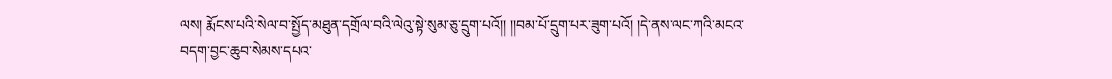ལས། རྨོངས་པའི་སེལ་བ་སྤྱོད་མཐུན་དགྲོལ་བའི་ལེའུ་སྟེ་སུམ་ཅུ་དྲུག་པའོ།། །།བམ་པོ་དྲུག་པར་ཟུག་པའོ། །དེ་ནས་ལང་ཀའི་མངའ་བདག་བྱང་ཆུབ་སེམས་དཔའ་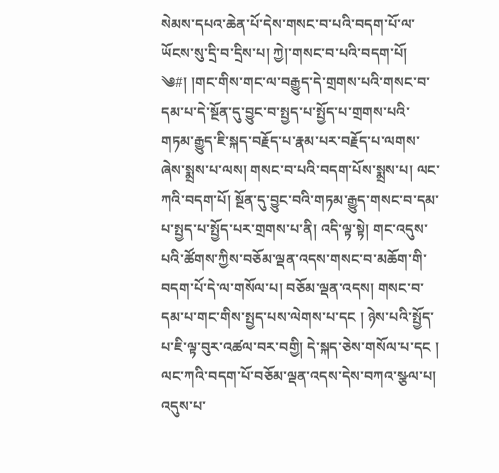སེམས་དཔའ་ཆེན་པོ་དེས་གསང་བ་པའི་བདག་པོ་ལ་ཡོངས་སུ་དྲི་བ་དྲིས་པ། ཀྱེ།་གསང་བ་པའི་བདག་པོ།
༄#། །གང་གིས་གང་ལ་བརྒྱུད་དེ་གྲགས་པའི་གསང་བ་དམ་པ་དེ་སྔོན་དུ་བྱུང་བ་སྤྱད་པ་སྤྱོད་པ་གྲགས་པའི་གཏམ་རྒྱུད་ཇི་སྐད་བརྗོད་པ་རྣམ་པར་བརྗོད་པ་ལགས་ཞེས་སྨྲས་པ་ལས། གསང་བ་པའི་བདག་པོས་སྨྲས་པ། ལང་ཀའི་བདག་པོ། སྔོན་དུ་བྱུང་བའི་གཏམ་རྒྱུད་གསང་བ་དམ་པ་སྤྱད་པ་སྤྱོད་པར་གྲགས་པ་ནི། འདི་ལྟ་སྟེ། གང་འདུས་པའི་ཚོགས་ཀྱིས་བཅོམ་ལྡན་འདས་གསང་བ་མཆོག་གི་བདག་པོ་དེ་ལ་གསོལ་པ། བཅོམ་ལྡན་འདས། གསང་བ་དམ་པ་གང་གིས་སྤྱད་པས་ལེགས་པ་དང ། ཉེས་པའི་སྤྱོད་པ་ཇི་ལྟ་བུར་འཚལ་བར་བགྱི། དེ་སྐད་ཅེས་གསོལ་པ་དང ། ལང་ཀའི་བདག་པོ་བཅོམ་ལྡན་འདས་དེས་བཀའ་སྩལ་པ། འདུས་པ་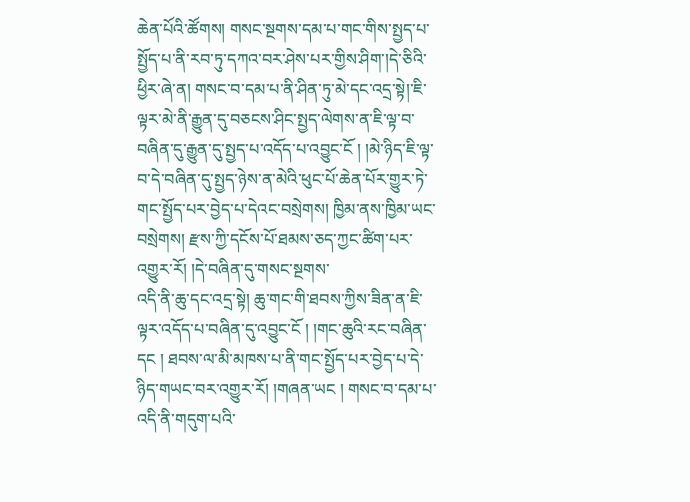ཆེན་པོའི་ཚོགས། གསང་སྔགས་དམ་པ་གང་གིས་སྤྱད་པ་སྤྱོད་པ་ནི་རབ་ཏུ་དཀའ་བར་ཤེས་པར་གྱིས་ཤིག་།དེ་ཅིའི་ཕྱིར་ཞེ་ན། གསང་བ་དམ་པ་ནི་ཤིན་ཏུ་མེ་དང་འདྲ་སྟེ།་ཇི་ལྟར་མེ་ནི་རྒྱུན་དུ་བཅངས་ཤིང་སྤྱད་ལེགས་ན་ཇི་ལྟ་བ་བཞིན་དུ་རྒྱུན་དུ་སྤྱད་པ་འདོད་པ་འབྱུང་ངོ ། །མེ་ཉིད་ཇི་ལྟ་བ་དེ་བཞིན་དུ་སྤྱད་ཉེས་ན་མེའི་ཕུང་པོ་ཆེན་པོར་གྱུར་ཏེ་གང་སྤྱོད་པར་བྱེད་པ་དེའང་བསྲེགས། ཁྱིམ་ནས་ཁྱིམ་ཡང་བསྲེགས། རྫས་ཀྱི་དངོས་པོ་ཐམས་ཅད་ཀྱང་ཚིག་པར་འགྱུར་རོ། །དེ་བཞིན་དུ་གསང་སྔགས་
འདི་ནི་ཆུ་དང་འདྲ་སྟེ། ཆུ་གང་གི་ཐབས་ཀྱིས་ཟིན་ན་ཇི་ལྟར་འདོད་པ་བཞིན་དུ་འབྱུང་ངོ ། །གང་ཆུའི་རང་བཞིན་དང ། ཐབས་ལ་མི་མཁས་པ་ནི་གང་སྤྱོད་པར་བྱེད་པ་དེ་ཉིད་གཡང་བར་འགྱུར་རོ། །གཞན་ཡང ། གསང་བ་དམ་པ་འདི་ནི་གདུག་པའི་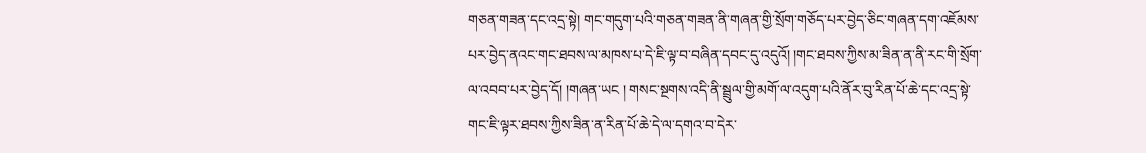གཅན་གཟན་དང་འདྲ་སྟེ། གང་གདུག་པའི་གཅན་གཟན་ནི་གཞན་གྱི་སྲོག་གཅོད་པར་བྱེད་ཅིང་གཞན་དག་འཇོམས་པར་བྱེད་ནའང་གང་ཐབས་ལ་མཁས་པ་དེ་ཇི་ལྟ་བ་བཞིན་དབང་དུ་འདུའོ། །གང་ཐབས་ཀྱིས་མ་ཟིན་ན་ནི་རང་གི་སྲོག་ལ་འབབ་པར་བྱེད་དོ། །གཞན་ཡང ། གསང་སྔགས་འདི་ནི་སྦྲུལ་གྱི་མགོ་ལ་འདུག་པའི་ནོར་བུ་རིན་པོ་ཆེ་དང་འདྲ་སྟེ་གང་ཇི་ལྟར་ཐབས་ཀྱིས་ཟིན་ན་རིན་པོ་ཆེ་དེ་ལ་དགའ་བ་དེར་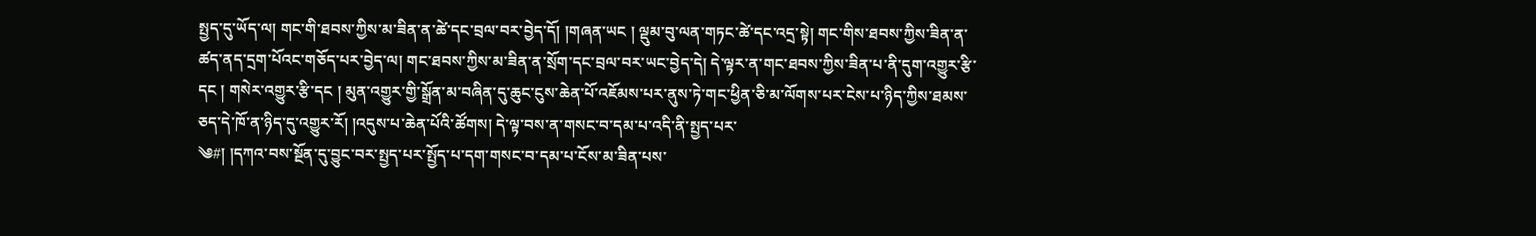སྤྱད་དུ་ཡོད་ལ། གང་གི་ཐབས་ཀྱིས་མ་ཟིན་ན་ཚེ་དང་བྲལ་བར་བྱེད་དོ། །གཞན་ཡང ། ལྡུམ་བུ་ལན་གཏང་ཚེ་དང་འདྲ་སྟེ། གང་གིས་ཐབས་ཀྱིས་ཟིན་ན་ཚད་ནད་དྲག་པོའང་གཅོད་པར་བྱེད་ལ། གང་ཐབས་ཀྱིས་མ་ཟིན་ན་སྲོག་དང་བྲལ་བར་ཡང་བྱེད་དེ། དེ་ལྟར་ན་གང་ཐབས་ཀྱིས་ཟིན་པ་ནི་དུག་འགྱུར་རྩི་དང ། གསེར་འགྱུར་རྩི་དང ། མུན་འགྱུར་གྱི་སྒྲོན་མ་བཞིན་དུ་ཆུང་ངུས་ཆེན་པོ་འཇོམས་པར་ནུས་ཏེ་གང་ཕྱིན་ཅི་མ་ལོགས་པར་ངེས་པ་ཉིད་ཀྱིས་ཐམས་ཅད་དེ་ཁོ་ན་ཉིད་དུ་འགྱུར་རོ། །འདུས་པ་ཆེན་པོའི་ཚོགས། དེ་ལྟ་བས་ན་གསང་བ་དམ་པ་འདི་ནི་སྤྱད་པར་
༄#། །དཀའ་བས་སྔོན་དུ་བྱུང་བར་སྤྱད་པར་སྤྱོད་པ་དག་གསང་བ་དམ་པ་ངོས་མ་ཟིན་པས་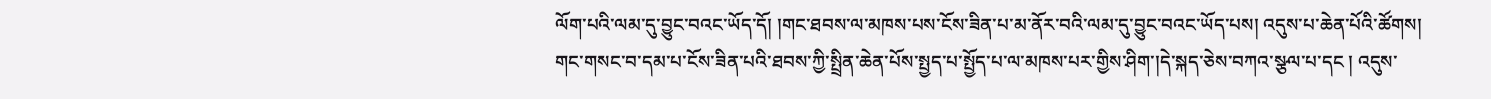ལོག་པའི་ལམ་དུ་བྱུང་བའང་ཡོད་དོ། །གང་ཐབས་ལ་མཁས་པས་ངོས་ཟིན་པ་མ་ནོར་བའི་ལམ་དུ་བྱུང་བའང་ཡོད་པས། འདུས་པ་ཆེན་པོའི་ཚོགས། གང་གསང་བ་དམ་པ་ངོས་ཟིན་པའི་ཐབས་ཀྱི་སྤྲིན་ཆེན་པོས་སྤྱད་པ་སྤྱོད་པ་ལ་མཁས་པར་གྱིས་ཤིག་།དེ་སྐད་ཅེས་བཀའ་སྩལ་པ་དང ། འདུས་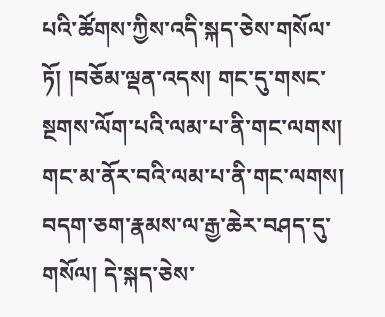པའི་ཚོགས་ཀྱིས་འདི་སྐད་ཅེས་གསོལ་ཏོ། །བཅོམ་ལྡན་འདས། གང་དུ་གསང་སྔགས་ལོག་པའི་ལམ་པ་ནི་གང་ལགས། གང་མ་ནོར་བའི་ལམ་པ་ནི་གང་ལགས། བདག་ཅག་རྣམས་ལ་རྒྱ་ཆེར་བཤད་དུ་གསོལ། དེ་སྐད་ཅེས་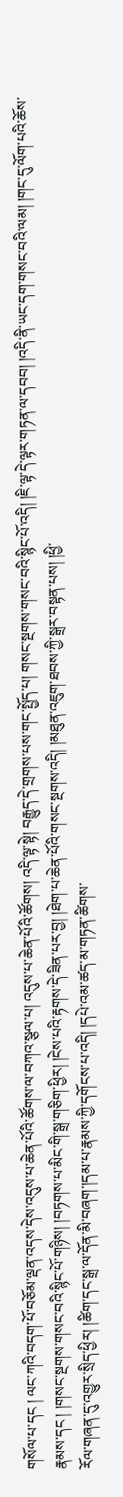གསོལ་པ་དང ། ལང་ཀའི་བདག་པོ་བཅོམ་ལྡན་འདས་དེས་འདུས་པ་ཆེན་པོའི་ཚོགས་ལ་བཀའ་སྩལ་པ། འདུས་པ་ཆེན་པོའི་ཚོགས། འདི་ལྟ་སྟེ། བརྒྱུད་དེ་གྲགས་པས་གང་སྤྱོད་པ། གསང་སྔགས་གསང་བའི་སྙིང་པོ་འདི། །ཇི་ལྟ་དེ་ལྟར་གཏན་ལ་དབབ། །འདི་ནི་ཡང་དག་གསང་བའི་ལམ། །གང་དུ་ལོག་པའི་ཆོས་རྣམས་དང ། །གསང་སྔགས་གསང་བའི་སྙིང་པོ་གཉིས། །བཏགས་པ་མིང་གི་སྒྲ་གཅིག་ཕྱིར། །ངེས་པའི་རྟགས་དེ་ཟིན་པར་བྱ། །ཐེག་པ་ཆེན་པོའི་གསང་སྔགས་འདི། །མཐུན་འཇུག་ཐབས་ཀྱི་སྒྲར་བསྟན་པས། །ཕྱི་
རོལ་གཞན་དུ་འགྱུར་སྲིད་ཕྱིར། །ཚིག་དང་སྒྲ་ལ་དོན་མི་བཞག་།དམ་པ་རྣམས་ཀྱི་དགོངས་པ་འདི། །དཔེ་འམ་ཚད་མ་གཏན་ཚིགས་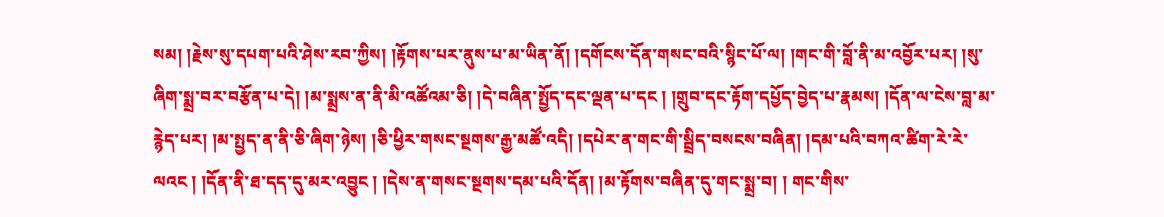སམ། །རྗེས་སུ་དཔག་པའི་ཤེས་རབ་ཀྱིས། །རྟོགས་པར་ནུས་པ་མ་ཡིན་ནོ། །དགོངས་དོན་གསང་བའི་སྙིང་པོ་ལ། །གང་གི་བློ་ནི་མ་འབྱོར་པར། །སུ་ཞིག་སྨྲ་བར་བརྩོན་པ་དེ། །མ་སྨྲས་ན་ནི་མི་འཚོའམ་ཅི། །དེ་བཞིན་སྤྱོད་དང་ལྡན་པ་དང ། །གྲུབ་དང་རྟོག་དཔྱོད་བྱེད་པ་རྣམས། །དོན་ལ་ངེས་བླ་མ་རྙེད་པར། །མ་སྤྱད་ན་ནི་ཅི་ཞིག་ཉེས། །ཅི་ཕྱིར་གསང་སྔགས་རྒྱ་མཚོ་འདི། །དཔེར་ན་གང་གི་སྦྲིད་བསངས་བཞིན། །དམ་པའི་བཀའ་ཚིག་རེ་རེ་ལའང ། །དོན་ནི་ཐ་དད་དུ་མར་འབྱུང ། །དེས་ན་གསང་སྔགས་དམ་པའི་དོན། །མ་རྟོགས་བཞིན་དུ་གང་སྨྲ་བ། ། གང་གིས་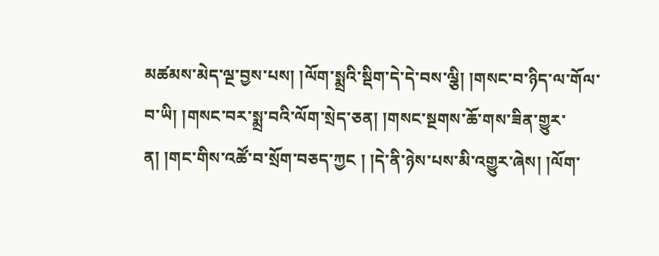མཚམས་མེད་ལྔ་བྱས་པས། །ལོག་སྨྲའི་སྡིག་དེ་དེ་བས་ལྕི། །གསང་བ་ཉིད་ལ་གོལ་བ་ཡི། །གསང་བར་སྨྲ་བའི་ལོག་སྲེད་ཅན། །གསང་སྔགས་ཆོ་གས་ཟིན་གྱུར་ན། །གང་གིས་འཚོ་བ་སྲོག་བཅད་ཀྱང ། །དེ་ནི་ཉེས་པས་མི་འགྱུར་ཞེས། །ལོག་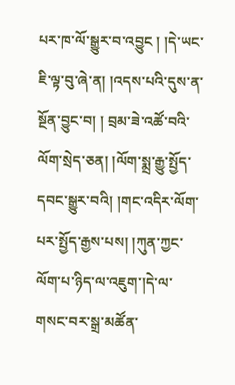པར་ཁ་ལོ་སྒྱུར་བ་འབྱུང ། །དེ་ཡང་ཇི་ལྟ་བུ་ཞེ་ན། །འདས་པའི་དུས་ན་སྔོན་བྱུང་བ། ། བྲམ་ཟེ་འཚོ་བའི་ལོག་སྲེད་ཅན། །ལོག་སྨྲ་རྒྱུ་སྤྱོད་དབང་སྒྱུར་བའི། །གང་འདིར་ལོག་པར་སྤྱོད་རྒྱས་པས། །ཀུན་ཀྱང་ལོག་པ་ཉིད་ལ་འཇུག་།དེ་ལ་གསང་བར་སྒྲ་མཚོན་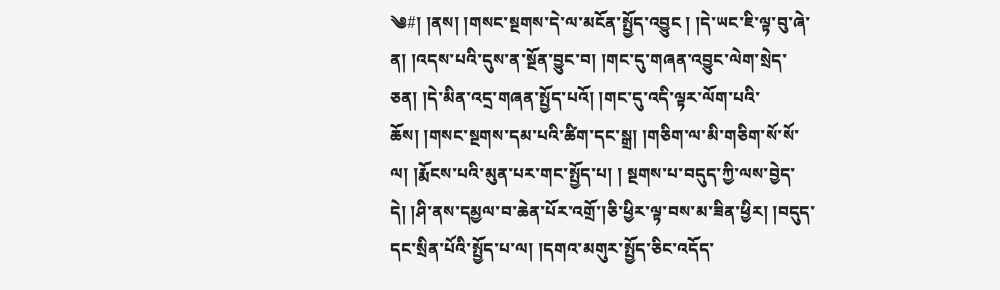༄#། །ནས། །གསང་སྔགས་དེ་ལ་མངོན་སྤྱོད་འབྱུང ། །དེ་ཡང་ཇི་ལྟ་བུ་ཞེ་ན། །འདས་པའི་དུས་ན་སྔོན་བྱུང་བ། །གང་དུ་གཞན་འབྱུང་ལེག་སྲེད་ཅན། །དེ་མིན་འདྲ་གཞན་སྤྱོད་པའོ། །གང་དུ་འདི་ལྟར་ལོག་པའི་ཆོས། །གསང་སྔགས་དམ་པའི་ཚིག་དང་སྒྲ། །གཅིག་ལ་མི་གཅིག་སོ་སོ་ལ། །རྨོངས་པའི་མུན་པར་གང་སྤྱོད་པ། ། སྔགས་པ་བདུད་ཀྱི་ལས་བྱེད་དེ། །ཤི་ནས་དམྱལ་བ་ཆེན་པོར་འགྲོ་།ཅི་ཕྱིར་ལྟ་བས་མ་ཟིན་ཕྱིར། །བདུད་དང་སྲིན་པོའི་སྤྱོད་པ་ལ། །དགའ་མགུར་སྤྱོད་ཅིང་འདོད་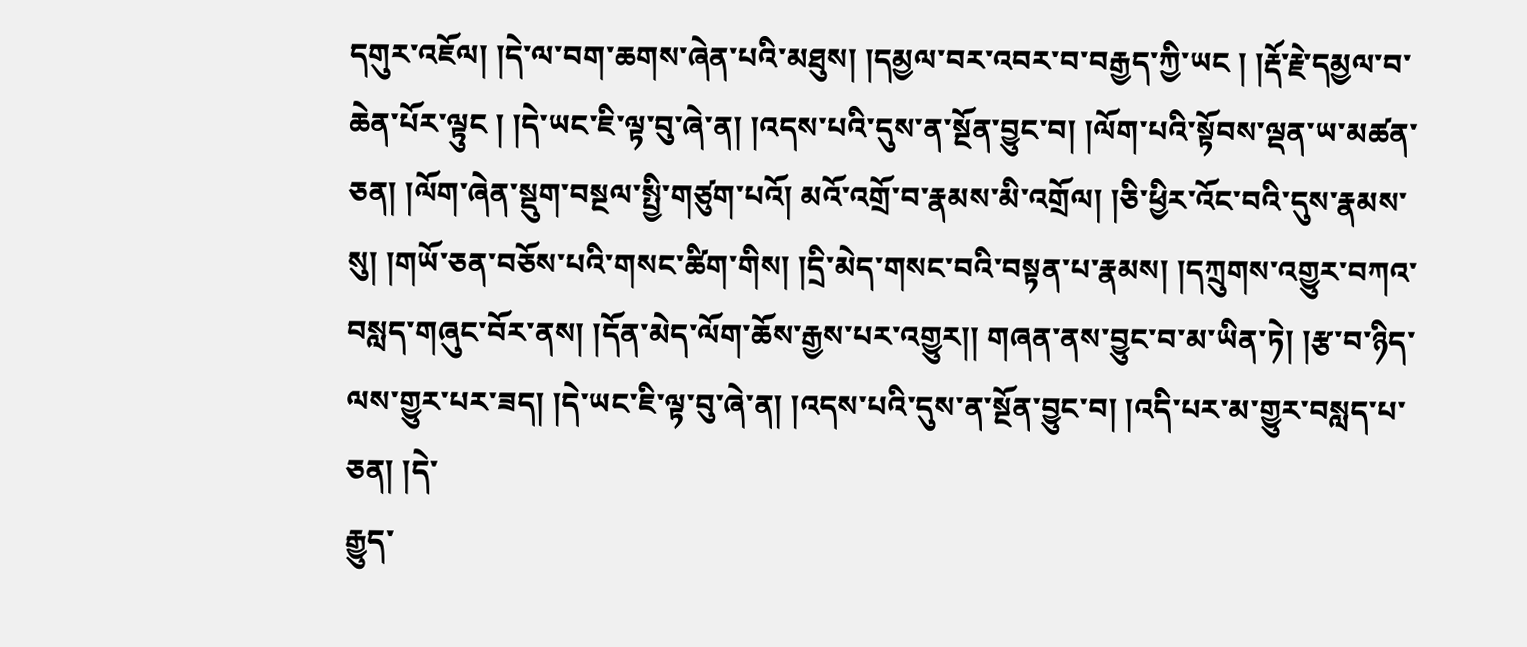དགུར་འཇོལ། །དེ་ལ་བག་ཆགས་ཞེན་པའི་མཐུས། །དམྱལ་བར་འབར་བ་བརྒྱད་ཀྱི་ཡང ། །རྡོ་རྗེ་དམྱལ་བ་ཆེན་པོར་ལྟུང ། །དེ་ཡང་ཇི་ལྟ་བུ་ཞེ་ན། །འདས་པའི་དུས་ན་སྔོན་བྱུང་བ། །ལོག་པའི་སྟོབས་ལྡན་ཡ་མཚན་ཅན། །ལོག་ཞེན་སྡུག་བསྔལ་སྤྱི་གཙུག་པའོ། མའོ་འགྲོ་བ་རྣམས་མི་འགྲོལ། །ཅི་ཕྱིར་འོང་བའི་དུས་རྣམས་སུ། །གཡོ་ཅན་བཅོས་པའི་གསང་ཚིག་གིས། །དྲི་མེད་གསང་བའི་བསྟན་པ་རྣམས། །དཀྲུགས་འགྱུར་བཀའ་བསླད་གཞུང་བོར་ནས། །དོན་མེད་ལོག་ཆོས་རྒྱས་པར་འགྱུར།། གཞན་ནས་བྱུང་བ་མ་ཡིན་ཏེ། །རྩ་བ་ཉིད་ལས་གྱུར་པར་ཟད། །དེ་ཡང་ཇི་ལྟ་བུ་ཞེ་ན། །འདས་པའི་དུས་ན་སྔོན་བྱུང་བ། །འདི་པར་མ་གྱུར་བསླད་པ་ཅན། །དེ་
རྒྱུད་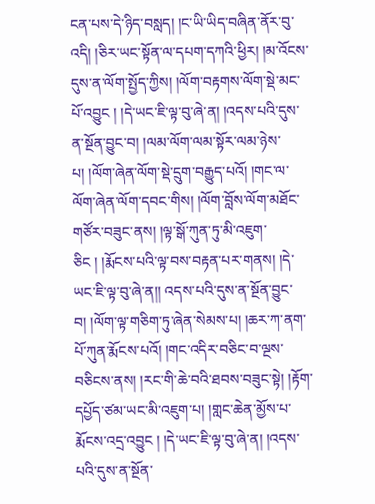ངན་པས་དེ་ཉིད་བསླད། །ང་ཡི་ཡིད་བཞིན་ནོར་བུ་འདི། །ཅིར་ཡང་སྟོན་ལ་དཔག་དཀའི་ཕྱིར། །མ་འོངས་དུས་ན་ལོག་སྤྱོད་ཀྱིས། །ལོག་བརྟགས་ལོག་སྡེ་མང་པོ་འབྱུང ། །དེ་ཡང་ཇི་ལྟ་བུ་ཞེ་ན། །འདས་པའི་དུས་ན་སྔོན་བྱུང་བ། །ལམ་ལོག་ལམ་སྟོར་ལམ་ཉེས་པ། །ལོག་ཞེན་ལོག་སྡེ་དྲུག་བརྒྱུད་པའོ། །གང་ལ་ལོག་ཞེན་ལོག་དབང་གིས། །ལོག་བློས་ལོག་མཐོང་གཙོར་བཟུང་ནས། །ལྟ་སྒོ་ཀུན་ཏུ་མི་འཇུག་ཅིང ། །རྨོངས་པའི་ལྟ་བས་བརྟན་པར་གནས། །དེ་ཡང་ཇི་ལྟ་བུ་ཞེ་ན།། འདས་པའི་དུས་ན་སྔོན་བྱུང་བ། །ལོག་ལྟ་གཅིག་ཏུ་ཞེན་སེམས་པ། །ཆར་ཀ་ནག་པོ་ཀུན་རྨོངས་པའོ། །གང་འདིར་བཅིང་བ་ལྔས་བཅིངས་ནས། །རང་གི་ཆེ་བའི་ཐབས་བཟུང་སྟེ། །རྟོག་དཔྱོད་ཙམ་ཡང་མི་འཇུག་པ། །གླང་ཆེན་མྱོས་པ་རྨོངས་འདྲ་འབྱུང ། །དེ་ཡང་ཇི་ལྟ་བུ་ཞེ་ན། །འདས་པའི་དུས་ན་སྔོན་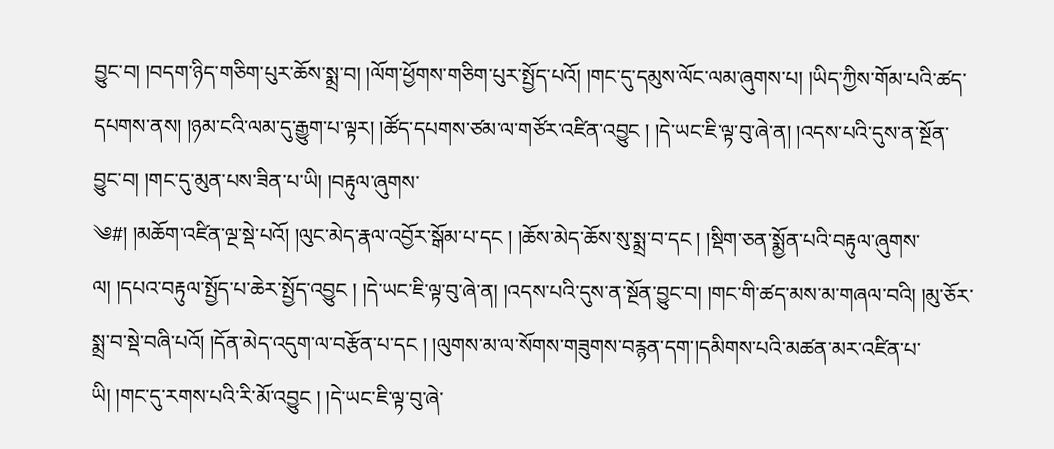བྱུང་བ། །བདག་ཉིད་གཅིག་པུར་ཆོས་སྨྲ་བ། །ལོག་ཕྱོགས་གཅིག་པུར་སྤྱོད་པའོ། །གང་དུ་དམུས་ལོང་ལམ་ཞུགས་པ། །ཡིད་ཀྱིས་གོམ་པའི་ཚད་དཔགས་ནས། །ཉམ་ངའི་ལམ་དུ་རྒྱུག་པ་ལྟར། །ཚོད་དཔགས་ཙམ་ལ་གཙོར་འཛིན་འབྱུང ། །དེ་ཡང་ཇི་ལྟ་བུ་ཞེ་ན། །འདས་པའི་དུས་ན་སྔོན་བྱུང་བ། །གང་དུ་མུན་པས་ཟིན་པ་ཡི། །བརྟུལ་ཞུགས་
༄#། །མཆོག་འཛིན་ལྔ་སྡེ་པའོ། །ལུང་མེད་རྣལ་འབྱོར་སྒོམ་པ་དང ། །ཆོས་མེད་ཆོས་སུ་སྨྲ་བ་དང ། །སྡིག་ཅན་སྨྱོན་པའི་བརྟུལ་ཞུགས་ལ། །དཔའ་བརྟུལ་སྤྱོད་པ་ཆེར་སྤྱོད་འབྱུང ། །དེ་ཡང་ཇི་ལྟ་བུ་ཞེ་ན། །འདས་པའི་དུས་ན་སྔོན་བྱུང་བ། །གང་གི་ཚད་མས་མ་གཞལ་བའི། །མུ་ཅོར་སྨྲ་བ་སྡེ་བཞི་པའོ། །དོན་མེད་འདུག་ལ་བརྩོན་པ་དང ། །ལུགས་མ་ལ་སོགས་གཟུགས་བརྙན་དག་།དམིགས་པའི་མཚན་མར་འཛིན་པ་ཡི། །གང་དུ་རགས་པའི་རི་མོ་འབྱུང ། །དེ་ཡང་ཇི་ལྟ་བུ་ཞེ་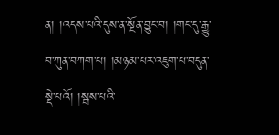ན། །འདས་པའི་དུས་ན་སྔོན་བྱུང་བ། །གང་དུ་རྒྱུ་བ་ཀུན་བཀག་པ། །མཉམ་པར་འཇུག་པ་བདུན་སྡེ་པའོ། །སྦས་པའི་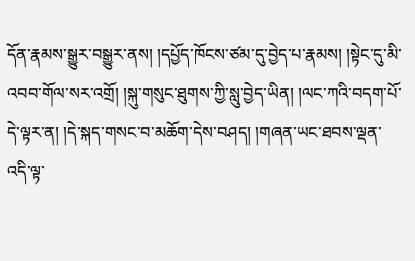དོན་རྣམས་སྒྱུར་བསྒྱུར་ནས། །དཔྱོད་ཁོངས་ཙམ་དུ་བྱེད་པ་རྣམས། །སྟེང་དུ་མི་འབབ་གོལ་སར་འགྲོ། །སྐུ་གསུང་ཐུགས་ཀྱི་སླུ་བྱེད་ཡིན། །ལང་ཀའི་བདག་པོ་དེ་ལྟར་ན། །དེ་སྐད་གསང་བ་མཆོག་དེས་བཤད། །གཞན་ཡང་ཐབས་ལྡན་འདི་ལྟ་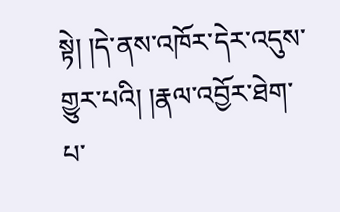སྟེ། །དེ་ནས་འཁོར་དེར་འདུས་གྱུར་པའི། །རྣལ་འབྱོར་ཐེག་པ་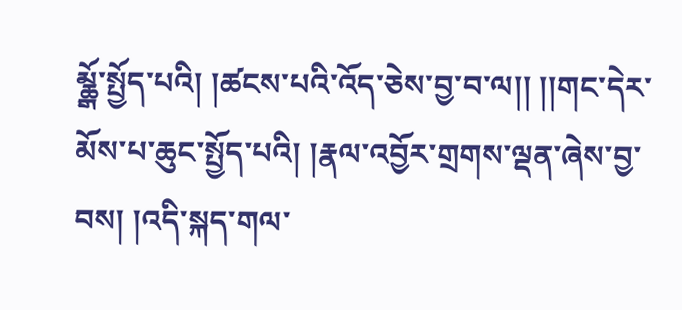མྖྒོ་སྤྱོད་པའི། །ཚངས་པའི་འོད་ཅེས་བྱ་བ་ལ།། །།གང་དེར་མོས་པ་ཆུང་སྤྱོད་པའི། །རྣལ་འབྱོར་གྲགས་ལྡན་ཞེས་བྱ་བས། །འདི་སྐད་གལ་